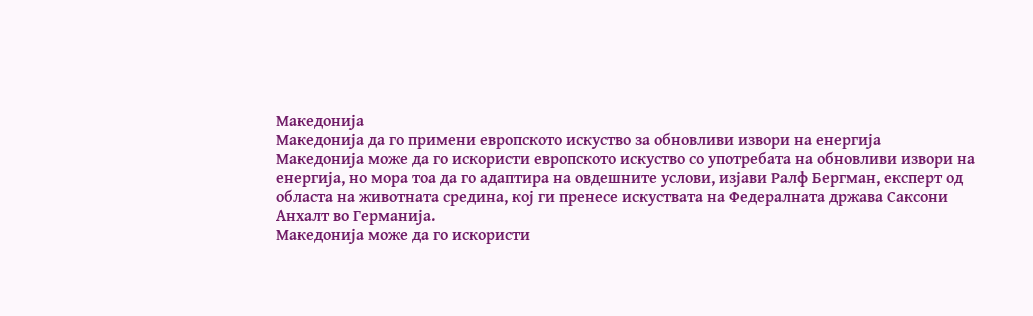Македонија
Македонија да го примени европското искуство за обновливи извори на енергија
Македонија може да го искористи европското искуство со употребата на обновливи извори на енергија, но мора тоа да го адаптира на овдешните услови, изјави Ралф Бергман, експерт од областа на животната средина, кој ги пренесе искуствата на Федералната држава Саксони Анхалт во Германија.
Македонија може да го искористи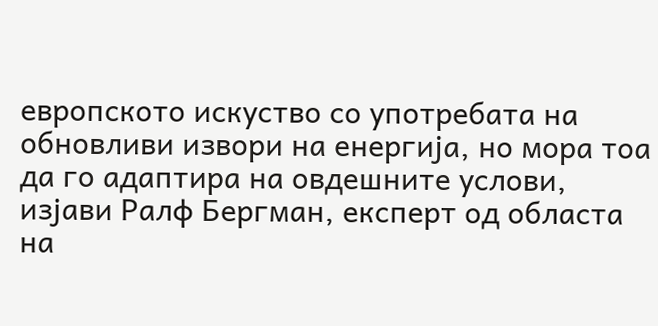европското искуство со употребата на обновливи извори на енергија, но мора тоа да го адаптира на овдешните услови, изјави Ралф Бергман, експерт од областа на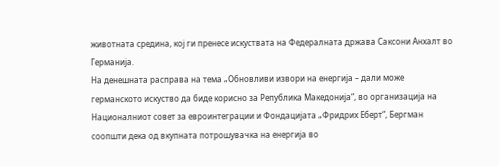животната средина, кој ги пренесе искуствата на Федералната држава Саксони Анхалт во Германија.
На денешната расправа на тема „Обновливи извори на енергија – дали може германското искуство да биде корисно за Република Македонија“, во организација на Националниот совет за евроинтеграции и Фондацијата „Фридрих Еберт“, Бергман соопшти дека од вкупната потрошувачка на енергија во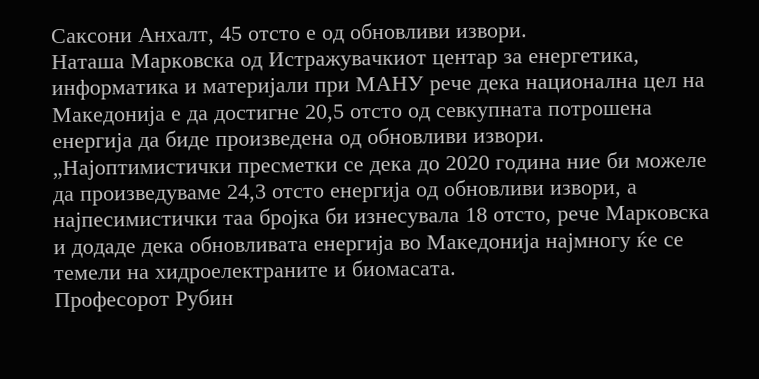Саксони Анхалт, 45 отсто е од обновливи извори.
Наташа Марковска од Истражувачкиот центар за енергетика, информатика и материјали при МАНУ рече дека национална цел на Македонија е да достигне 20,5 отсто од севкупната потрошена енергија да биде произведена од обновливи извори.
„Најоптимистички пресметки се дека до 2020 година ние би можеле да произведуваме 24,3 отсто енергија од обновливи извори, а најпесимистички таа бројка би изнесувала 18 отсто, рече Марковска и додаде дека обновливата енергија во Македонија најмногу ќе се темели на хидроелектраните и биомасата.
Професорот Рубин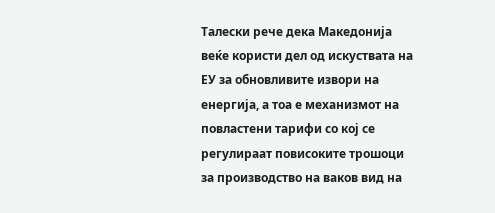Талески рече дека Македонија веќе користи дел од искуствата на ЕУ за обновливите извори на енергија, а тоа е механизмот на повластени тарифи со кој се регулираат повисоките трошоци за производство на ваков вид на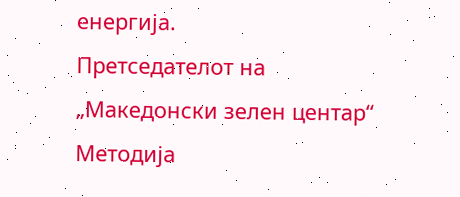енергија.
Претседателот на „Македонски зелен центар“ Методија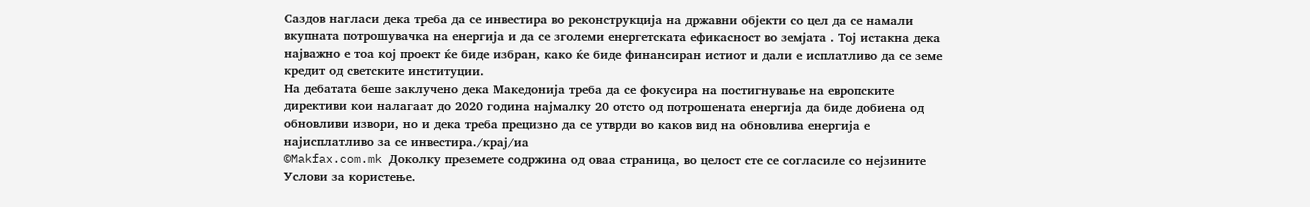Саздов нагласи дека треба да се инвестира во реконструкција на државни објекти со цел да се намали вкупната потрошувачка на енергија и да се зголеми енергетската ефикасност во земјата . Тој истакна дека најважно е тоа кој проект ќе биде избран, како ќе биде финансиран истиот и дали е исплатливо да се земе кредит од светските институции.
На дебатата беше заклучено дека Македонија треба да се фокусира на постигнување на европските директиви кои налагаат до 2020 година најмалку 20 отсто од потрошената енергија да биде добиена од обновливи извори, но и дека треба прецизно да се утврди во каков вид на обновлива енергија е најисплатливо за се инвестира./крај/иа
©Makfax.com.mk Доколку преземете содржина од оваа страница, во целост сте се согласиле со нејзините Услови за користење.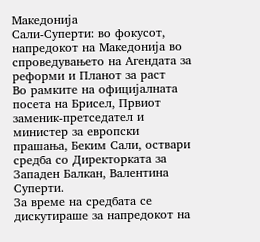Македонија
Сали-Суперти: во фокусот, напредокот на Македонија во спроведувањето на Агендата за реформи и Планот за раст
Во рамките на официјалната посета на Брисел, Првиот заменик-претседател и министер за европски прашања, Беким Сали, оствари средба со Директорката за Западен Балкан, Валентина Суперти.
За време на средбата се дискутираше за напредокот на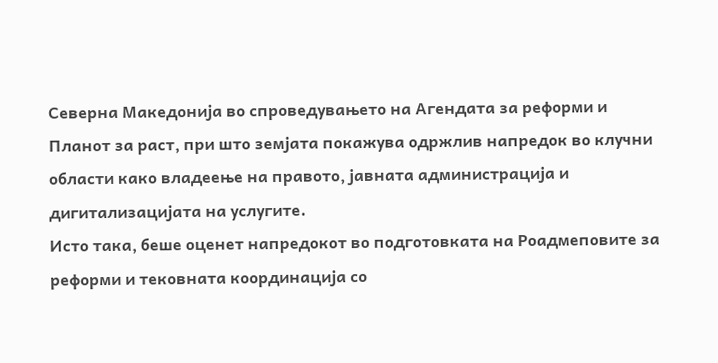Северна Македонија во спроведувањето на Агендата за реформи и Планот за раст, при што земјата покажува одржлив напредок во клучни области како владеење на правото, јавната администрација и дигитализацијата на услугите.
Исто така, беше оценет напредокот во подготовката на Роадмеповите за реформи и тековната координација со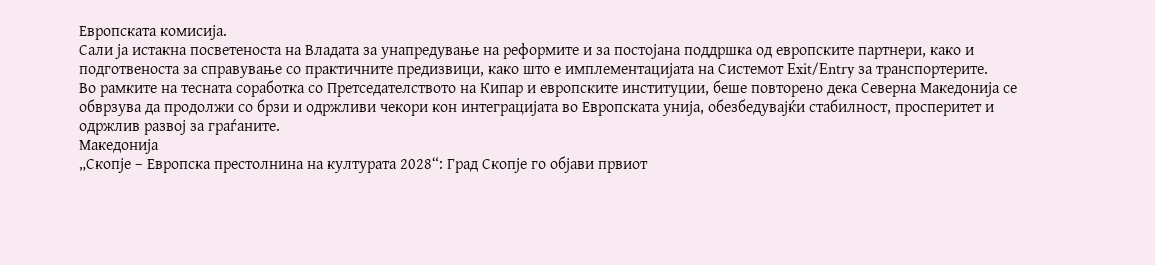Европската комисија.
Сали ја истакна посветеноста на Владата за унапредување на реформите и за постојана поддршка од европските партнери, како и подготвеноста за справување со практичните предизвици, како што е имплементацијата на Системот Exit/Entry за транспортерите.
Во рамките на тесната соработка со Претседателството на Кипар и европските институции, беше повторено дека Северна Македонија се обврзува да продолжи со брзи и одржливи чекори кон интеграцијата во Европската унија, обезбедувајќи стабилност, просперитет и одржлив развој за граѓаните.
Македонија
„Скопје – Европска престолнина на културата 2028“: Град Скопје го објави првиот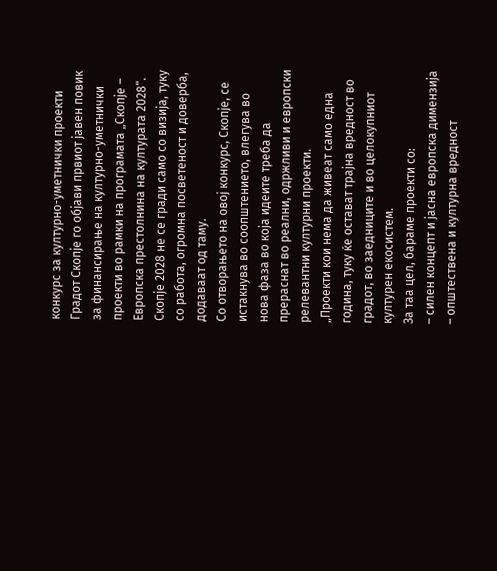конкурс за културно-уметнички проекти
Градот Скопје го објави првиот јавен повик за финансирање на културно-уметнички проекти во рамки на програмата „Скопје – Европска престолнина на културата 2028“.
Скопје 2028 не се гради само со визија, туку со работа, огромна посветеност и доверба, додаваат од таму.
Со отворањето на овој конкурс, Скопје, се истакнува во соопштението, влегува во нова фаза во која идеите треба да прераснат во реални, одржливи и европски релевантни културни проекти.
„Проекти кои нема да живеат само една година, туку ќе остават трајна вредност во градот, во заедниците и во целокупниот културен екосистем.
За таа цел, бараме проекти со:
– силен концепт и јасна европска димензија
– општествена и културна вредност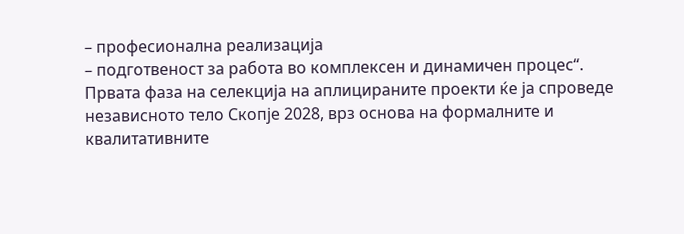– професионална реализација
– подготвеност за работа во комплексен и динамичен процес“.
Првата фаза на селекција на аплицираните проекти ќе ја спроведе независното тело Скопје 2028, врз основа на формалните и квалитативните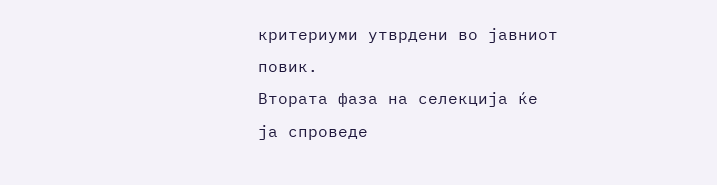критериуми утврдени во јавниот повик.
Втората фаза на селекција ќе ја спроведе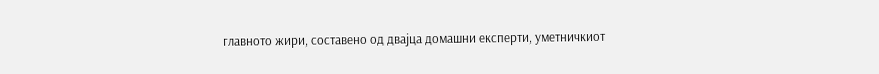главното жири, составено од двајца домашни експерти, уметничкиот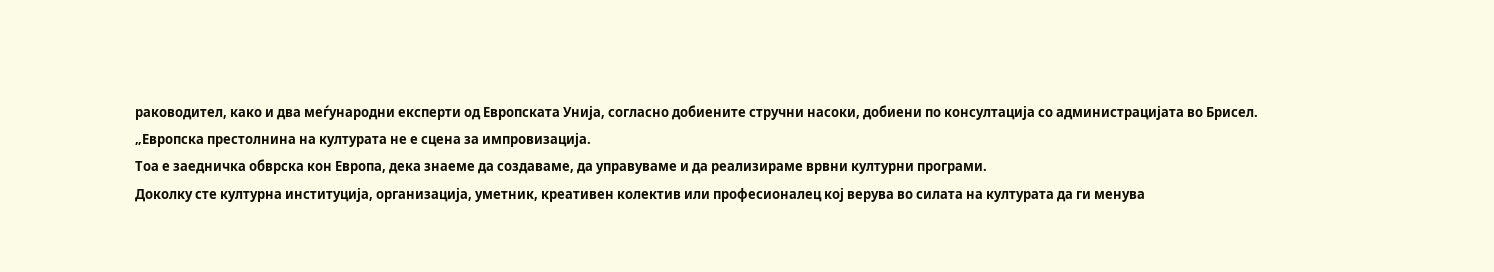раководител, како и два меѓународни експерти од Европската Унија, согласно добиените стручни насоки, добиени по консултација со администрацијата во Брисел.
„Европска престолнина на културата не е сцена за импровизација.
Тоа е заедничка обврска кон Европа, дека знаеме да создаваме, да управуваме и да реализираме врвни културни програми.
Доколку сте културна институција, организација, уметник, креативен колектив или професионалец кој верува во силата на културата да ги менува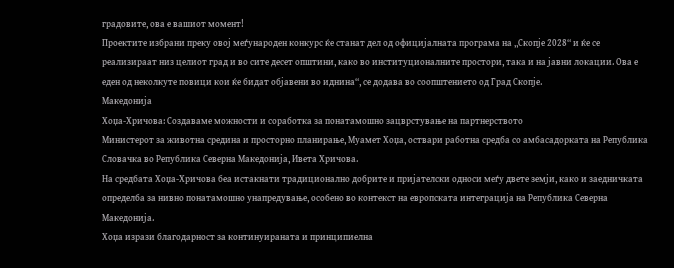градовите, ова е вашиот момент!
Проектите избрани преку овој меѓународен конкурс ќе станат дел од официјалната програма на „Скопје 2028“ и ќе се реализираат низ целиот град и во сите десет општини, како во институционалните простори, така и на јавни локации. Ова е еден од неколкуте повици кои ќе бидат објавени во иднина“, се додава во соопштението од Град Скопје.
Македонија
Хоџа-Хричова: Создаваме можности и соработка за понатамошно зацврстување на партнерството
Министерот за животна средина и просторно планирање, Муамет Хоџа, оствари работна средба со амбасадорката на Република Словачка во Република Северна Македонија, Ивета Хричова.
На средбата Хоџа-Хричова беа истакнати традиционално добрите и пријателски односи меѓу двете земји, како и заедничката определба за нивно понатамошно унапредување, особено во контекст на европската интеграција на Република Северна Македонија.
Хоџа изрази благодарност за континуираната и принципиелна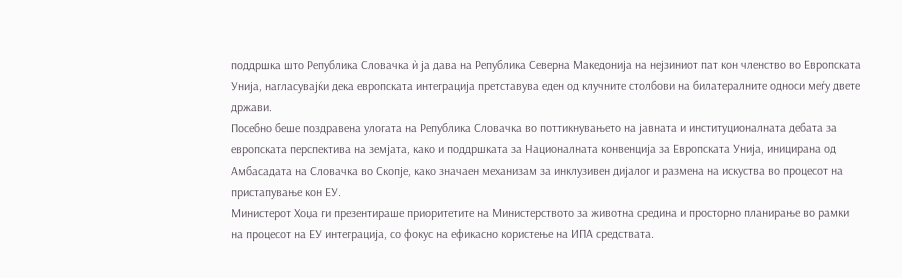поддршка што Република Словачка ѝ ја дава на Република Северна Македонија на нејзиниот пат кон членство во Европската Унија, нагласувајќи дека европската интеграција претставува еден од клучните столбови на билатералните односи меѓу двете држави.
Посебно беше поздравена улогата на Република Словачка во поттикнувањето на јавната и институционалната дебата за европската перспектива на земјата, како и поддршката за Националната конвенција за Европската Унија, иницирана од Амбасадата на Словачка во Скопје, како значаен механизам за инклузивен дијалог и размена на искуства во процесот на пристапување кон ЕУ.
Министерот Хоџа ги презентираше приоритетите на Министерството за животна средина и просторно планирање во рамки на процесот на ЕУ интеграција, со фокус на ефикасно користење на ИПА средствата.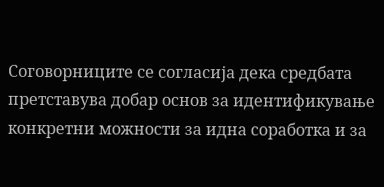Соговорниците се согласија дека средбата претставува добар основ за идентификување конкретни можности за идна соработка и за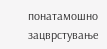понатамошно зацврстување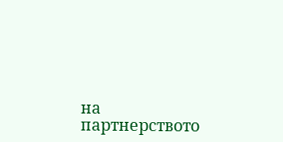на партнерството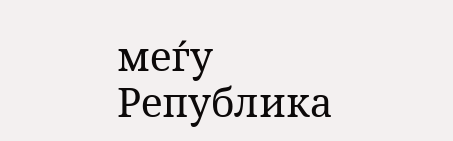меѓу Република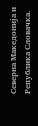Северна Македонија и Република Словачка.